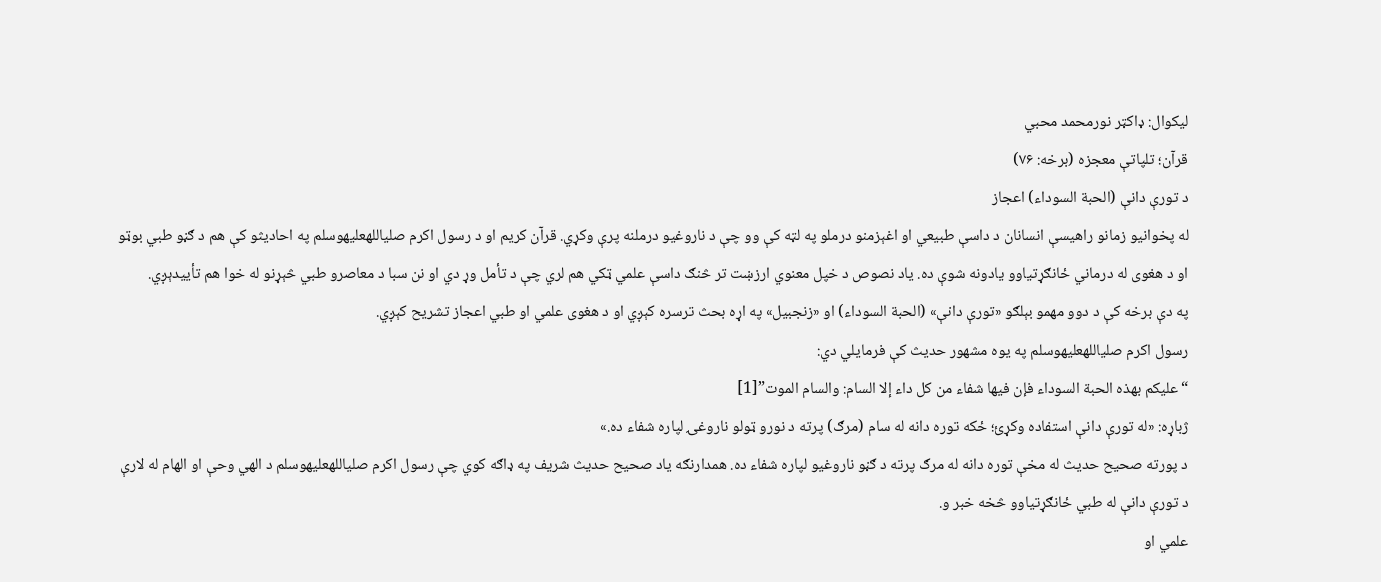لیکوال: ډاکټر نورمحمد محبي
قرآن؛ تلپاتې معجزه (برخه: ۷۶)
د تورې دانې (الحبة السوداء) اعجاز
له پخوانیو زمانو راهیسې انسانان د داسې طبیعي او اغېزمنو درملو په لټه کې وو چې د ناروغیو درملنه پرې وکړي. قرآن کریم او د رسول اکرم صلیاللهعلیهوسلم په احادیثو کې هم د ګڼو طبي بوټو او د هغوی له درماني ځانګړتیاوو یادونه شوې ده. یاد نصوص د خپل معنوي ارزښت تر څنګ داسې علمي ټکي هم لري چې د تأمل وړ دي او نن سبا د معاصرو طبي څېړنو له خوا هم تأییدېږي.
په دې برخه کې د دوو مهمو بېلګو «تورې دانې» (الحبة السوداء) او «زنجبیل» په اړه بحث ترسره کېږي او د هغوی علمي او طبي اعجاز تشریح کېږي.
رسول اکرم صلیاللهعلیهوسلم په یوه مشهور حدیث کې فرمایلي دي:
“علیكم بهذه الحبة السوداء فإن فیها شفاء من كل داء إلا السام: والسام الموت”[1]
ژباړه: «له تورې دانې استفاده وکړئ؛ ځکه توره دانه له سام (مرګ) پرته د نورو ټولو ناروغۍ لپاره شفاء ده.»
د پورته صحیح حدیث له مخې توره دانه له مرګ پرته د ګڼو ناروغیو لپاره شفاء ده. همدارنګه یاد صحیح حدیث شریف په ډاګه کوي چې رسول اکرم صلیاللهعلیهوسلم د الهي وحې او الهام له لارې د تورې دانې له طبي ځانګړتیاوو څخه خبر و.
علمي او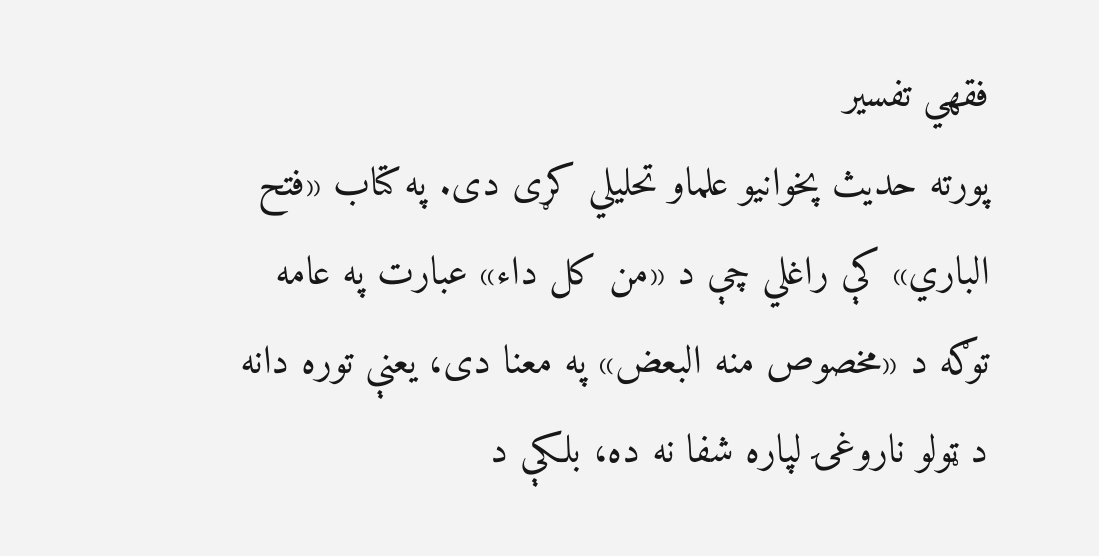فقهي تفسير
پورته حدیث پخوانیو علماو تحلیلي کړی دی. په کتاب «فتح الباري» کې راغلي چې د «من کل داء» عبارت په عامه توګه د «مخصوص منه البعض» په معنا دی، یعنې توره دانه د ټولو ناروغۍ لپاره شفا نه ده، بلکې د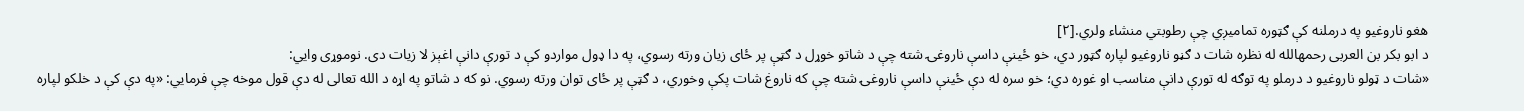هغو ناروغیو په درملنه کې ګټوره تمامیږي چې رطوبتي منشاء ولري.[۲]
د ابو بکر بن العربی رحمهالله له نظره شات د ګڼو ناروغیو لپاره ګټور دي، خو ځینې داسې ناروغۍ شته چې د شاتو خوړل د ګټې پر ځای زیان ورته رسوي، په دا ډول مواردو کې د تورې دانې اغېز لا زیات دی. نوموړی وایي:
«شات د ټولو ناروغیو د درملو په توګه له تورې دانې مناسب او غوره دي؛ خو سره له دې ځینې داسې ناروغۍ شته چې که ناروغ شات پکې وخوري، د ګټې پر ځای توان ورته رسوي. نو که د شاتو په اړه د الله تعالی له دې قول موخه چې فرمايي: «په دې کې د خلکو لپاره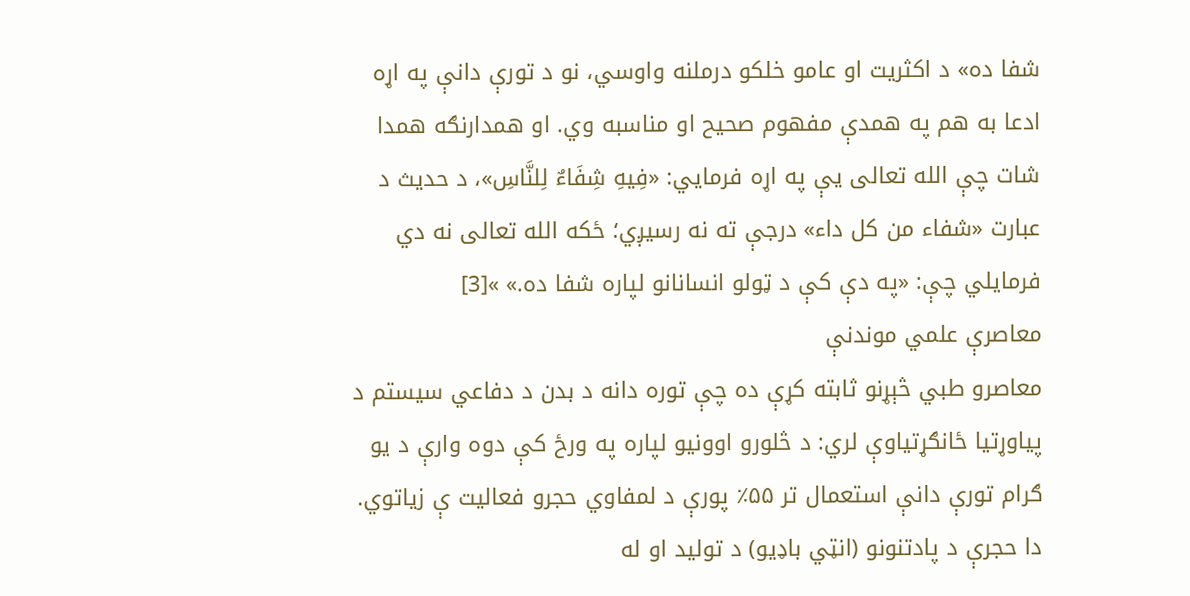شفا ده» د اکثریت او عامو خلکو درملنه واوسي، نو د تورې دانې په اړه ادعا به هم په همدې مفهوم صحیح او مناسبه وي. او همدارنګه همدا شات چې الله تعالی یې په اړه فرمایي: «فِیهِ شِفَاءٌ لِلنَّاسِ»، د حدیث د عبارت «شفاء من کل داء» درجې ته نه رسیږي؛ ځکه الله تعالی نه دي فرمایلي چې: «په دې کې د ټولو انسانانو لپاره شفا ده.» »[3]
معاصرې علمي موندنې
معاصرو طبي څېړنو ثابته کړې ده چې توره دانه د بدن د دفاعي سیستم د پیاوړتیا ځانګړتیاوې لري: د څلورو اوونیو لپاره په ورځ کې دوه وارې د یو ګرام تورې دانې استعمال تر ۵۵٪ پورې د لمفاوي حجرو فعالیت ې زیاتوي.
دا حجرې د پادتنونو (انټي باډیو) د تولید او له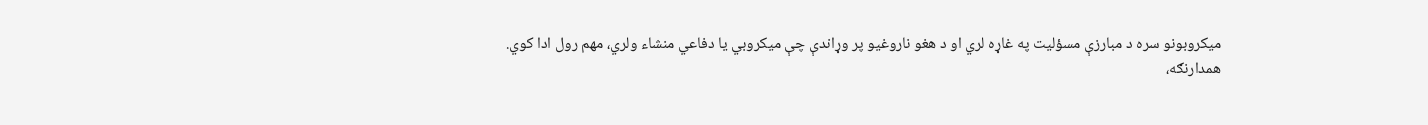میکروبونو سره د مبارزې مسؤلیت په غاړه لري او د هغو ناروغیو پر وړاندې چې میکروبي یا دفاعي منشاء ولري، مهم رول ادا کوي.
همدارنګه،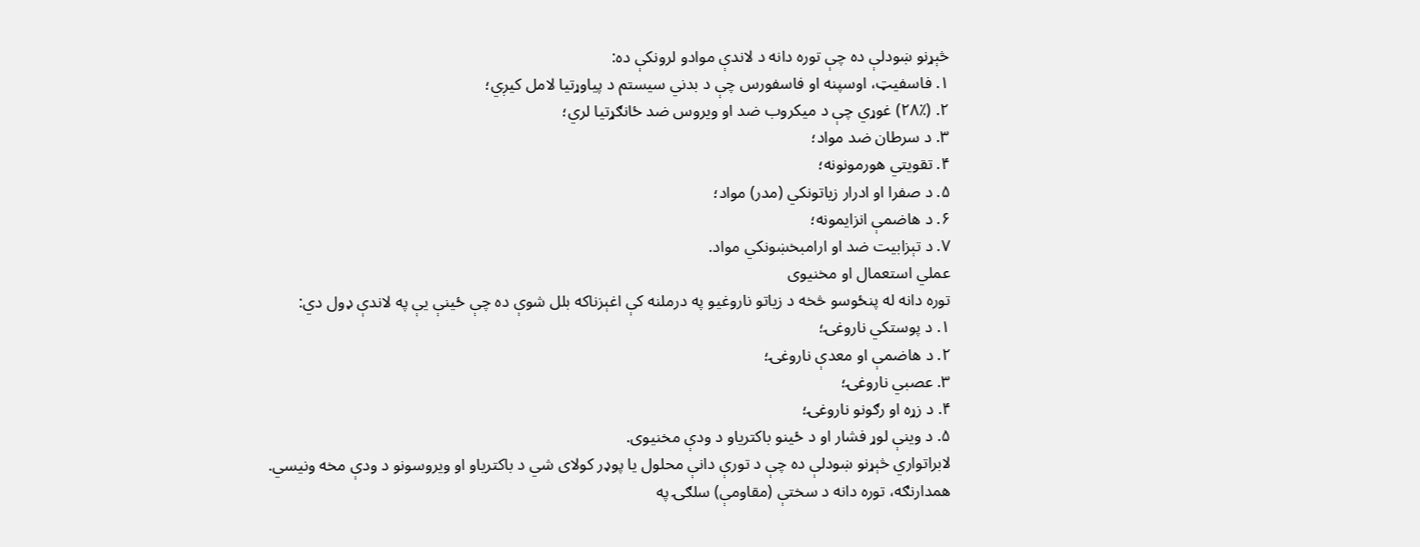څېړنو ښودلې ده چې توره دانه د لاندې موادو لرونکې ده:
۱. فاسفیټ، اوسپنه او فاسفورس چې د بدني سیستم د پیاوړتیا لامل کیږي؛
۲. (۲۸٪) غوړي چې د میکروب ضد او ویروس ضد ځانګړتیا لري؛
۳. د سرطان ضد مواد؛
۴. تقویتي هورمونونه؛
۵. د صفرا او ادرار زیاتونکي (مدر) مواد؛
۶. د هاضمې انزایمونه؛
۷. د تېزابیت ضد او ارامبخښونکي مواد.
عملي استعمال او مخنیوی
توره دانه له پنځوسو څخه د زیاتو ناروغیو په درملنه کې اغېزناکه بلل شوې ده چې ځینې یې په لاندې ډول دي:
۱. د پوستکي ناروغۍ؛
۲. د هاضمې او معدې ناروغۍ؛
۳. عصبي ناروغۍ؛
۴. د زړه او رګونو ناروغۍ؛
۵. د وینې لوړ فشار او د ځینو باکتریاو د ودې مخنیوی.
لابراتواري څېړنو ښودلې ده چې د تورې دانې محلول یا پوډر کولای شي د باکتریاو او ویروسونو د ودې مخه ونیسي. همدارنګه، توره دانه د سختې (مقاومې) سلګۍ په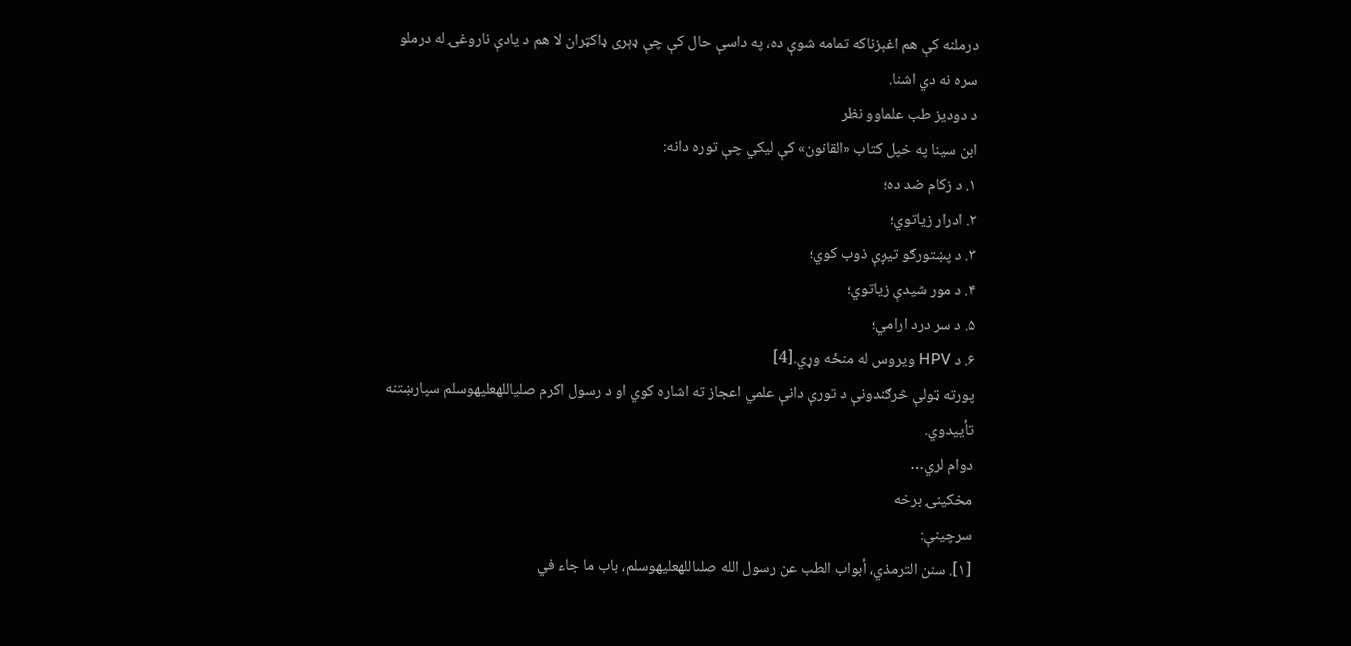درملنه کې هم اغېزناکه تمامه شوې ده، په داسې حال کې چې ډېری ډاکټران لا هم د یادې ناروغۍ له درملو سره نه دي اشنا.
د دودیز طب علماوو نظر
ابن سینا په خپل کتاب «القانون» کې لیکي چې توره دانه:
۱. د زکام ضد ده؛
۲. ادرار زیاتوي؛
۳. د پښتورګو تیږې ذوب کوي؛
۴. د مور شیدې زیاتوي؛
۵. د سر درد ارامي؛
۶. د HPV ویروس له منځه وړي.[4]
پورته ټولې څرګندونې د تورې دانې علمي اعجاز ته اشاره کوي او د رسول اکرم صلیاللهعلیهوسلم سپارښتنه تأییدوي.
دوام لري…
مخکینۍ برخه
سرچینې:
[۱]. سنن الترمذي، أبواب الطب عن رسول الله صلىاللهعليهوسلم، باب ما جاء في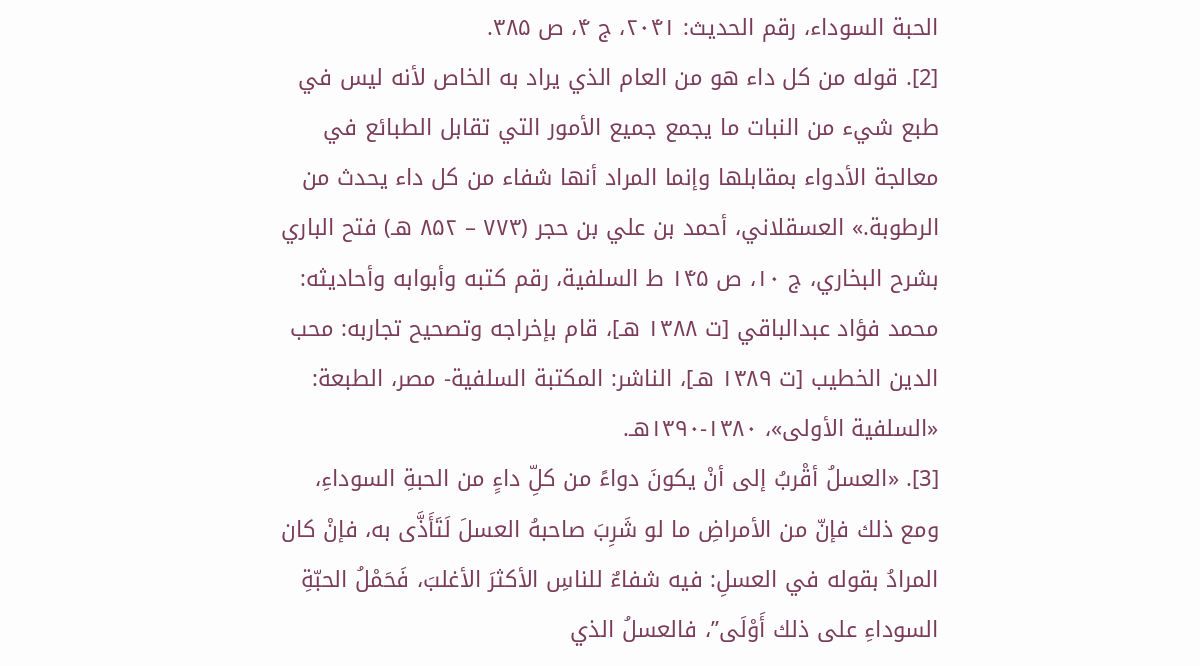الحبة السوداء، رقم الحدیث: ۲۰۴۱، ج ۴، ص ۳۸۵.
[2]. قوله من كل داء هو من العام الذي يراد به الخاص لأنه ليس في طبع شيء من النبات ما يجمع جميع الأمور التي تقابل الطبائع في معالجة الأدواء بمقابلها وإنما المراد أنها شفاء من كل داء يحدث من الرطوبة.» العسقلاني، أحمد بن علي بن حجر (۷۷۳ – ۸۵۲ هـ) فتح الباري بشرح البخاري، ج ۱۰، ص ۱۴۵ ط السلفية، رقم كتبه وأبوابه وأحاديثه: محمد فؤاد عبدالباقي [ت ۱۳۸۸ هـ]، قام بإخراجه وتصحيح تجاربه: محب الدين الخطيب [ت ۱۳۸۹ هـ]، الناشر: المكتبة السلفية- مصر، الطبعة: «السلفية الأولى»، ۱۳۸۰-۱۳۹۰هـ.
[3]. «العسلُ أقْربُ إلى أنْ يكونَ دواءً من كلِّ داءٍ من الحبةِ السوداءِ، ومع ذلك فإنّ من الأمراضِ ما لو شَرِبَ صاحبهُ العسلَ لَتَأَذَّى به، فإنْ كان المرادُ بقوله في العسلِ: فيه شفاءٌ للناسِ الأكثرَ الأغلبَ، فَحَمْلُ الحبّةِ السوداءِ على ذلك أَوْلَى”، فالعسلُ الذي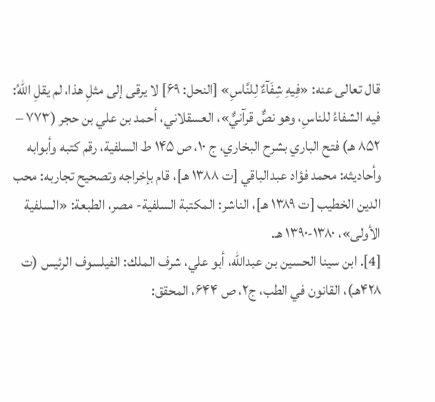قال تعالى عنه: «فِيهِ شِفَآءٌ لِلنَّاسِ» [النحل: ۶۹] لا يرقى إلى مثلِ هذا، لم يقلِ اللهُ: فيه الشفاءُ للناسِ، وهو نصٌّ قرآنيٌّ»، العسقلاني، أحمد بن علي بن حجر (۷۷۳ – ۸۵۲ هـ) فتح الباري بشرح البخاري، ج ۱۰، ص ۱۴۵ ط السلفية، رقم كتبه وأبوابه وأحاديثه: محمد فؤاد عبدالباقي [ت ۱۳۸۸ هـ]، قام بإخراجه وتصحيح تجاربه: محب الدين الخطيب [ت ۱۳۸۹ هـ]، الناشر: المكتبة السلفية- مصر، الطبعة: «السلفية الأولى»، ۱۳۸۰-۱۳۹۰ هـ.
[4]. ابن سينا الحسين بن عبدالله، أبو علي، شرف الملك: الفيلسوف الرئيس (ت ۴۲۸هـ)، القانون في الطب، ج۲، ص ۶۴۴، المحقق: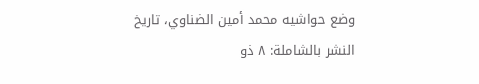وضع حواشيه محمد أمين الضناوي، تاريخ النشر بالشاملة: ۸ ذو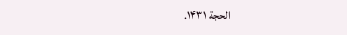الحجة ۱۴۳۱.